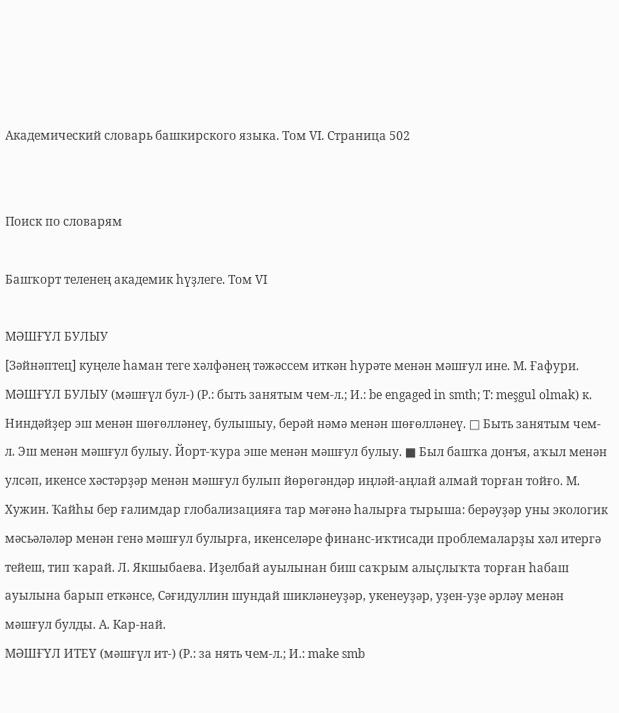Академический словарь башкирского языка. Том VI. Страница 502


Поиск по словарям

Башҡорт теленең академик һүҙлеге. Том VI

МӘШҒҮЛ БУЛЫУ
[Зәйнәптец] куңеле һаман теге хәлфәнең тәжәссем иткән һурәте менән мәшғул ине. М. Ғафури.
МӘШҒҮЛ БУЛЫУ (мәшғүл бул-) (Р.: быть занятым чем-л.; И.: be engaged in smth; T: meşgul olmak) к.
Ниндәйҙер эш менән шөғөлләнеү, булышыу, берәй нәмә менән шөғөлләнеү. □ Быть занятым чем-л. Эш менән мәшғул булыу. Йорт-ҡура эше менән мәшғул булыу. ■ Был башҡа донъя, аҡыл менән улсәп, икенсе хәстәрҙәр менән мәшғул булып йөрөгәндәр иңләй-аңлай алмай торған тойғо. М. Хужин. Ҡайһы бер ғалимдар глобализацияға тар мәғәнә һалырға тырыша: берәуҙәр уны экологик мәсьәләләр менән генә мәшғул булырға, икенселәре финанс-иҡтисади проблемаларҙы хәл итергә тейеш, тип ҡарай. Л. Якшыбаева. Иҙелбай ауылынан биш саҡрым алыҫлыҡта торған һабаш ауылына барып еткәнсе, Сәғидуллин шундай шикләнеуҙәр, укенеуҙәр, уҙен-уҙе әрләу менән мәшғул булды. А. Кар-най.
МӘШҒҮЛ ИТЕҮ (мәшғүл ит-) (Р.: за нять чем-л.; И.: make smb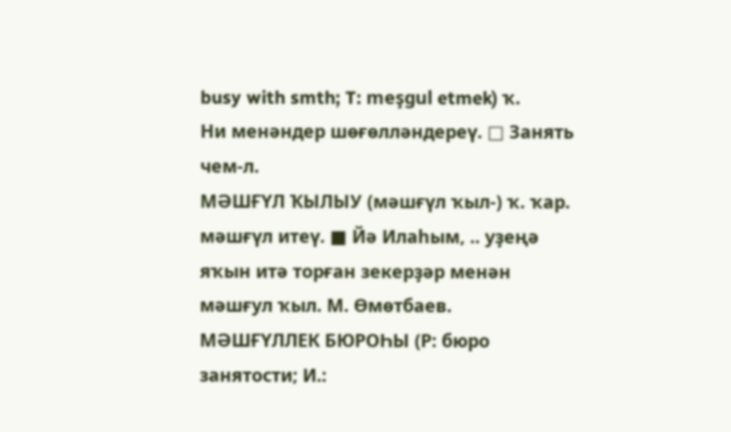busy with smth; T: meşgul etmek) ҡ.
Ни менәндер шөғөлләндереү. □ Занять чем-л.
МӘШҒҮЛ ҠЫЛЫУ (мәшғүл ҡыл-) ҡ. ҡар. мәшғүл итеү. ■ Йә Илаһым, .. уҙеңә яҡын итә торған зекерҙәр менән мәшғул ҡыл. М. Өмөтбаев.
МӘШҒҮЛЛЕК БЮРОҺЫ (Р: бюро занятости; И.: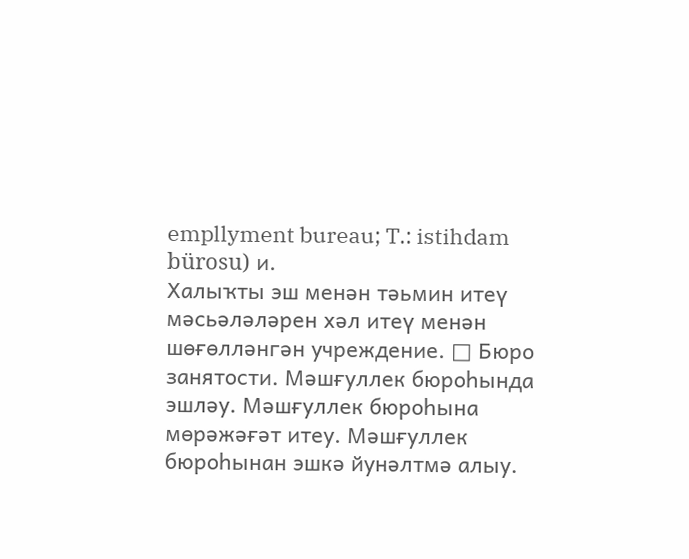empllyment bureau; T.: istihdam bürosu) и.
Халыҡты эш менән тәьмин итеү мәсьәләләрен хәл итеү менән шөғөлләнгән учреждение. □ Бюро занятости. Мәшғуллек бюроһында эшләу. Мәшғуллек бюроһына мөрәжәғәт итеу. Мәшғуллек бюроһынан эшкә йунәлтмә алыу.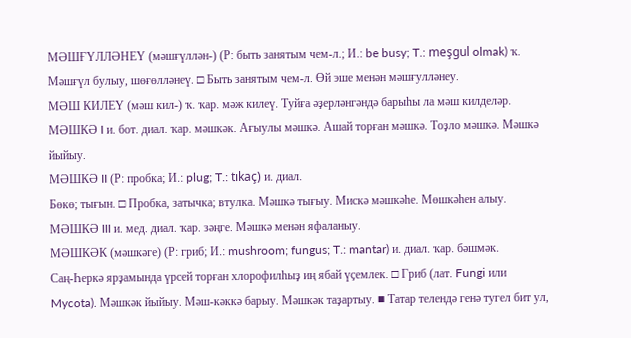МӘШҒҮЛЛӘНЕҮ (мәшғүллән-) (Р: быть занятым чем-л.; И.: be busy; T.: meşgul olmak) ҡ.
Мәшғүл булыу, шөғөлләнеү. □ Быть занятым чем-л. Өй эше менән мәшғулләнеу.
МӘШ КИЛЕҮ (мәш кил-) ҡ. ҡар. мәж килеү. Туйға әҙерләнгәндә барыһы ла мәш килделәр.
МӘШКӘ I и. бот. диал. ҡар. мәшкәк. Ағыулы мәшкә. Ашай торған мәшкә. Тоҙло мәшкә. Мәшкә йыйыу.
МӘШКӘ II (Р: пробка; И.: plug; T.: tıkaç) и. диал.
Бөкө; тығын. □ Пробка, затычка; втулка. Мәшкә тығыу. Мискә мәшкәһе. Мөшкәһен алыу.
МӘШКӘ III и. мед. диал. ҡар. зәңге. Мәшкә менән яфаланыу.
МӘШКӘК (мәшкәге) (Р: гриб; И.: mushroom; fungus; T.: mantar) и. диал. ҡар. бәшмәк.
Саң-Һеркә ярҙамында үрсей торған хлорофилһыҙ иң ябай үҫемлек. □ Гриб (лат. Fungi или Mycota). Мәшкәк йыйыу. Мәш-кәккә барыу. Мәшкәк таҙартыу. ■ Татар телендә генә тугел бит ул,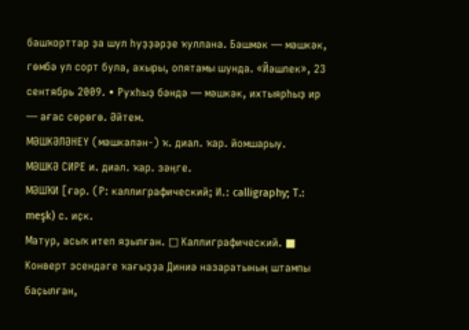башҡорттар ҙа шул һуҙҙәрҙе ҡуллана. Бәшмәк — мәшкәк, гөмбә ул сорт була, ахыры, опятамы шунда. «Йәшлек», 23 сентябрь 2009. • Рухһыҙ бәндә — мәшкәк, ихтыярһыҙ ир — ағас сөрөгө. Әйтем.
МӘШКӘЛӘНЕҮ (мәшкәлән-) ҡ. диал. ҡар. йомшарыу.
МӘШКӘ СИРЕ и. диал. ҡар. зәңге.
МӘШҠИ [ғәр. (Р: каллиграфический; И.: calligraphy; T.: meşk) с. иҫк.
Матур, асыҡ итеп яҙылған. □ Каллиграфический. ■ Конверт эсендәге ҡағыҙҙа Диниә назаратының штампы баҫылған,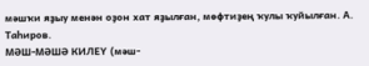мәшҡи яҙыу менән оҙон хат яҙылған, мөфтиҙең ҡулы ҡуйылған. А. Таһиров.
МӘШ-МӘШӘ КИЛЕҮ (мәш-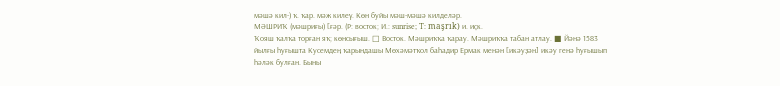мәшә кил-) ҡ. ҡар. мәж килеү. Көн буйы мәш-мәшә килделәр.
МӘШРИҠ (мәшриғы) [ғәр. (Р: восток; И.: sunrise; T: maşrık) и. иҫк.
Ҡояш ҡалҡа торған яҡ; көнсығыш. □ Восток. Мәшриҡҡа ҡарау. Мәшриҡҡа табан атлау. ■ Йәнә 1583 йылғы һуғышта Кусемдең ҡарындашы Мөхәмәтҡол баһадир Ермак менән [икәуҙән] икәу генә һуғышып һәләк булған. Быны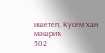ишетеп, Кусем хан мәшриҡ
502